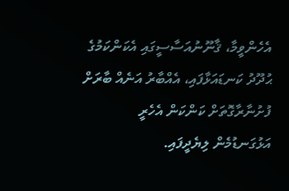އެހެންވީމާ، ޤާނޫނުއަސާސީގައި އެކަންކަމުގެ ޙުދޫދު ކަނޑައަޅާފައި، އެއްބާރު އަނެއް ބާރަށް ފުށުނާރާގޮތަށް ކަންކަން އެހެރީ އަޅުގަނޑުމެން ލިޔެދީފައި.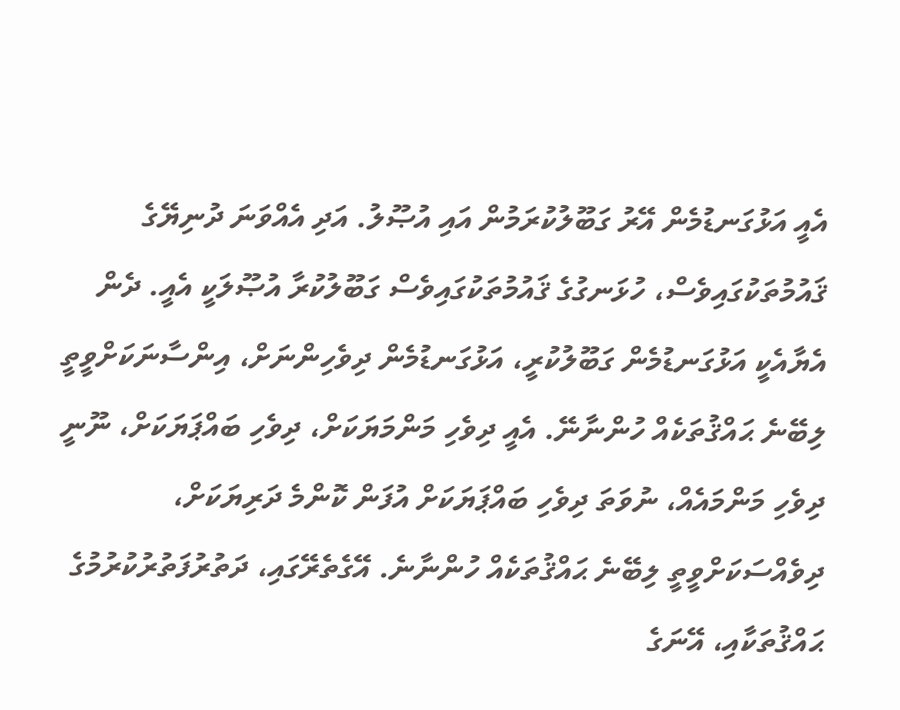އެއީ އަޅުގަނޑުމެން އޭރު ގަބޫލުކުރަމުން އައި އުޞޫލު. އަދި އެއްވަނަ ދުނިޔޭގެ ޤައުމުތަކުގައިވެސް، ހުޅަނގުގެ ޤައުމުތަކުގައިވެސް ގަބޫލުކުރާ އުޞޫލަކީ އެއީ. ދެން އެޔާއެކީ އަޅުގަނޑުމެން ގަބޫލުކުރީ، އަޅުގަނޑުމެން ދިވެހިންނަށް، އިންސާނަކަށްވީތީ ލިބޭނެ ޙައްޤުތަކެއް ހުންނާނޭ. އެއީ ދިވެހި މަންމަޔަކަށް، ދިވެހި ބައްޕަޔަކަށް، ނޫނީ ދިވެހި މަންމައެއް، ނުވަތަ ދިވެހި ބައްޕަޔަކަށް އުފަން ކޮންމެ ދަރިޔަކަށް، ދިވެއްސަކަށްވީތީ ލިބޭނެ ޙައްޤުތަކެއް ހުންނާނެ. އޭގެތެރޭގައި، ދަތުރުފަތުރުކުރުމުގެ ޙައްޤުތަކާއި، އޭނަގެ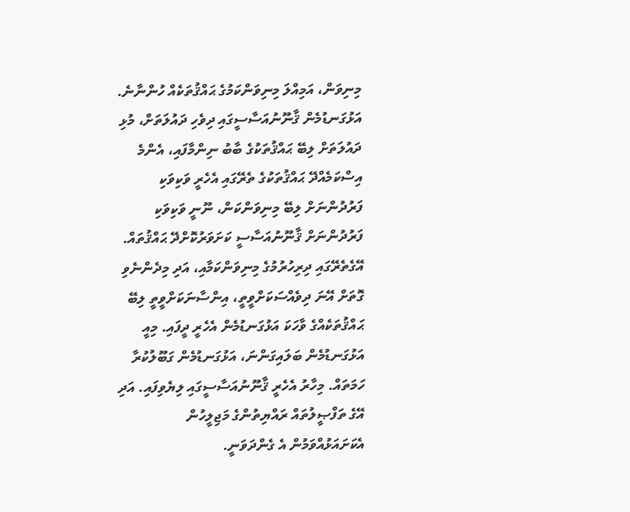މިނިވަން، އަމިއްލަ މިނިވަންކަމުގެ ޙައްޤުތަކެއް ހުންނާނެ. އަޅުގަނޑުމެން ޤާނޫނުއަސާސީގައި ދިވެހި ދައުލަތަށް، މުޅި ދައުލަތަށް ލިބޭ ޙައްޤުތަކުގެ ބާބު ނިންމާފައި، އެންމެ އިސްކަމެއްދޭ ޙައްޤުތަކުގެ ތެރޭގައި އެހެރީ ވަކިވަކި ފަރުދުންނަށް ލިބޭ މިނިވަންކަން، ނޫނީ ވަކިވަކި ފަރުދުންނަށް ޤާނޫނުއަސާސީ ކަށަވަރުކޮށްދޭ ޙައްޤުތައް. އޭގެތެރޭގައި ދިރިހުރުމުގެ މިނިވަންކަމާއި، އަދި މިދެންނެވި ގޮތަށް އޭނަ ދިވެއްސަކަށްވީތީ، އިންސާނަކަށްވީތީ ލިބޭ ޙައްޤުތަކެއްގެ ވާހަކަ އަޅުގަނޑުމެން އެހެރީ ދީފައި. މިއީ އަޅުގަނޑުމެން ބަލައިގަންނަ، އަޅުގަނޑުމެން ގަބޫލުކުރާ ހަމަތައް. މިހާރު އެހެރީ ޤާނޫނުއަސާސީގައި ލިޔެވިފައި. އަދި އޭގެ ތަފްޞީލުތައް ރައްޔިތުންގެ މަޖިލީހުން އެކަށައަޅުއްވަމުން އެ ގެންދަވަނީ.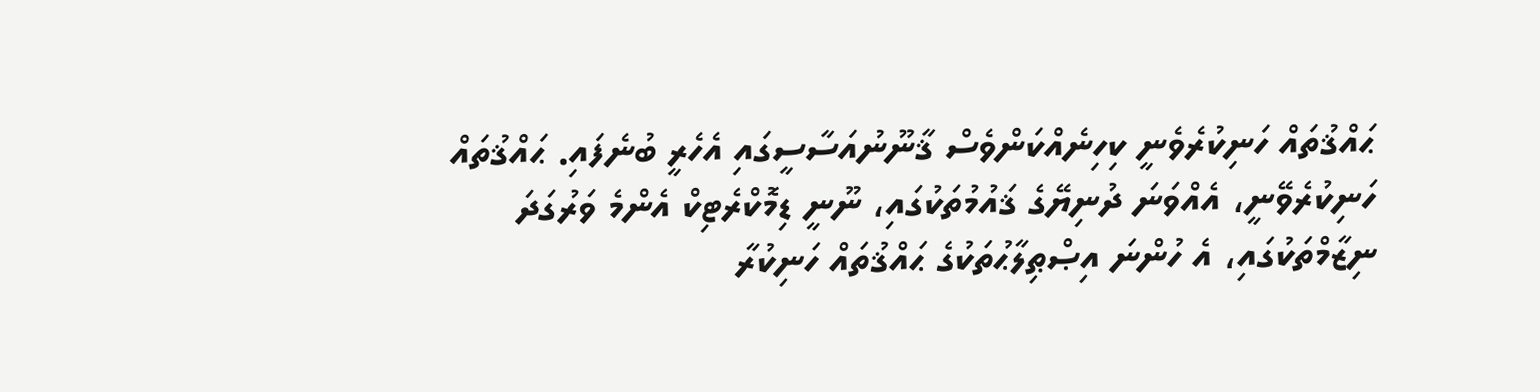ޙައްޤުތައް ހަނިކުރެވެނީ ކިހިނެއްކަންވެސް ޤާނޫނުއަސާސީގައި އެހެރީ ބުނެފައި. ޙައްޤުތައް ހަނިކުރެވޭނީ، އެއްވަނަ ދުނިޔޭގެ ޤައުމުތަކުގައި، ނޫނީ ޑިމޮކްރެޓިކް އެންމެ ވަރުގަދަ ނިޒާމްތަކުގައި، އެ ހުންނަ އިޞްޠިލާޙުތަކުގެ ޙައްޤުތައް ހަނިކުރާ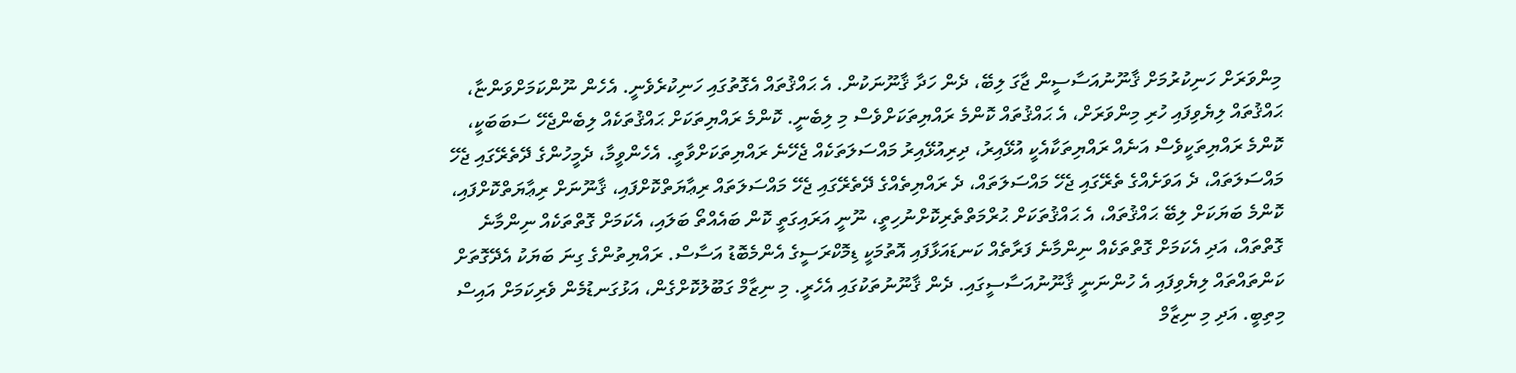މިންވަރަށް ހަނިކުރުމަށް ޤާނޫނުއަސާސީން ޖާގަ ލިބޭ، ދެން ހަދާ ޤާނޫނަކުން. އެ ޙައްޤުތައް އެގޮތުގައި ހަނިކުރެވެނީ. އެހެން ނޫންކަމަށްވަންޏާ، ޙައްޤުތައް ލިޔެވިފައި ހުރި މިންވަރަށް، އެ ޙައްޤުތައް ކޮންމެ ރައްޔިތަކަށްވެސް މި ލިބެނީ. ކޮންމެ ރައްޔިތަކަށް ޙައްޤުތަކެއް ލިބެންޖެހޭ ސަބަބަކީ، ކޮންމެ ރައްޔިތަކީވެސް އަނެއް ރައްޔިތަކާއެކީ އުޅޭއިރު، ދިރިއުޅޭއިރު މައްސަލަތަކެއް ޖެހޭނެ ރައްޔިތަކަށްވާތީ. އެހެންވީމާ، ދެމީހުންގެ ދޭތެރޭގައި ޖެހޭ މައްސަލަތައް، ދެ އަވަށެއްގެ ތެރޭގައި ޖެހޭ މައްސަލަތައް، ދެ ރައްޔިތެއްގެ ދޭތެރޭގައި ޖެހޭ މައްސަލަތައް ރިޢާޔަތްކޮށްފައި، ޤާނޫނަށް ރިޢާޔަތްކޮށްފައި، ކޮންމެ ބަޔަކަށް ލިބޭ ޙައްޤުތައް، އެ ޙައްޤުތަކަށް ޙުރްމަތްތެރިކޮށްނުހިތީ، ނޫނީ އަރައިގަތީ ކޮން ބައެއްތޯ ބަލައި، އެކަމަށް ގޮތްތަކެއް ނިންމާނެ ގޮތްތައް، އަދި އެކަމަށް ގޮތްތަކެއް ނިންމާނެ ފަރާތެއް ކަނޑައަޅާފައި އޮތުމަކީ ޑިމޮކްރަސީގެ އެންމެބޮޑު އަސާސް. ރައްޔިތުންގެ ގިނަ ބަޔަކު އެދޭގޮތަށް ކަންތައްތައް ލިޔެވިފައި އެ ހުންނަނީ ޤާނޫނުއަސާސީގައި. ދެން ޤާނޫނުތަކުގައި އެހެރީ. މި ނިޒާމް ގަބޫލުކޮށްގެން، އަޅުގަނޑުމެން ވެރިކަމަށް އައިސް މިތިބީ. އަދި މި ނިޒާމް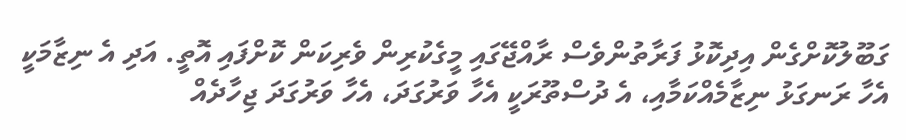ގަބޫލުކޮށްގެން އިދިކޮޅު ފަރާތުންވެސް ރާއްޖޭގައި މީގެކުރިން ވެރިކަން ކޮށްފައި އޮތީ. އަދި އެ ނިޒާމަކީ އެހާ ރަނގަޅު ނިޒާމެއްކަމާއި، އެ ދުސްތޫރަކީ އެހާ ވަރުގަދަ، އެހާ ވަރުގަދަ ޖިހާދެއް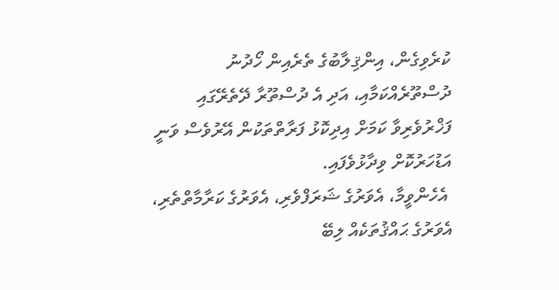ކުރެވިގެން، އިންޤިލާބުގެ ތެރެއިން ހޯދުނު ދުސްތޫރެއްކަމާއި، އަދި އެ ދުސްތޫރާ ދޭތެރޭގައި ފަޚްރުވެރިވާ ކަމަށް އިދިކޮޅު ފަރާތްތަކުން އޭރުވެސް ވަނީ އަޑުހަރުކޮށް ވިދާޅުވެފައި.
 އެހެންވީމާ، އެވަރުގެ ޝަރަފްވެރި، އެވަރުގެ ކަރާމާތްތެރި، އެވަރުގެ ޙައްޤުތަކެއް ލިބޭ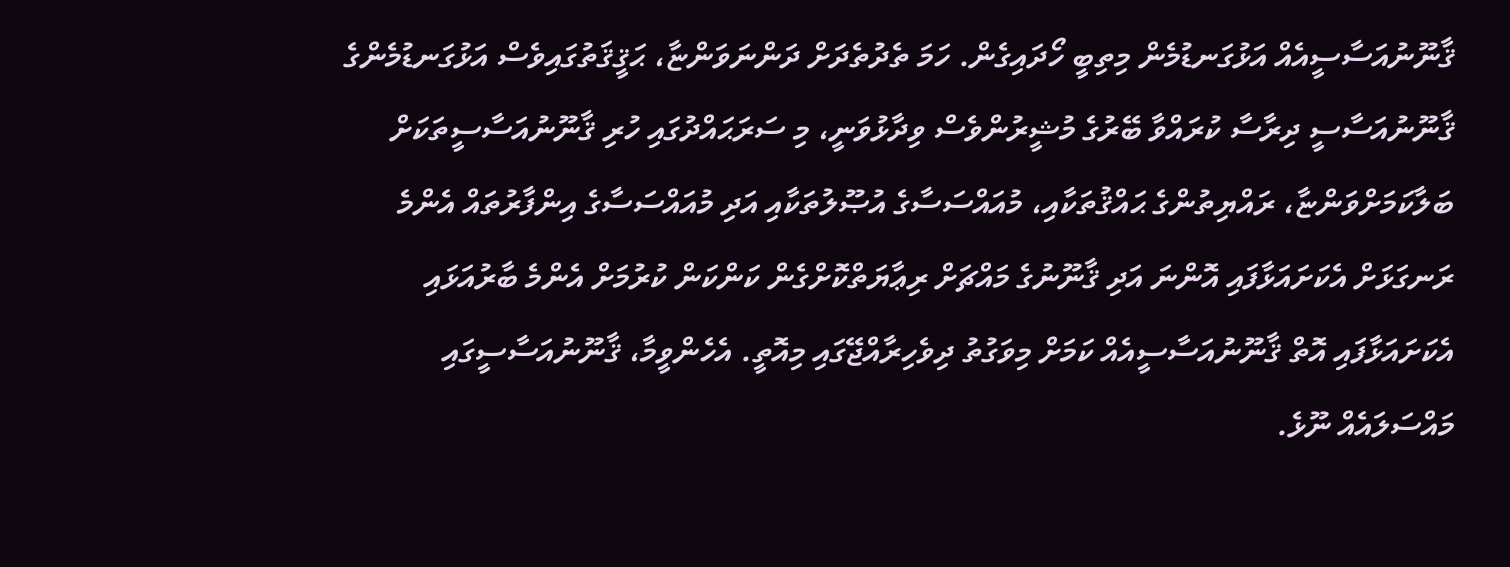ޤާނޫނުއަސާސީއެއް އަޅުގަނޑުމެން މިތިބީ ހޯދައިގެން. ހަމަ ތެދުތެދަށް ދަންނަވަންޏާ، ޙަޤީޤަތުގައިވެސް އަޅުގަނޑުމެންގެ ޤާނޫނުއަސާސީ ދިރާސާ ކުރައްވާ ބޭރުގެ މުޝީރުންވެސް ވިދާޅުވަނީ، މި ސަރަޙައްދުގައި ހުރި ޤާނޫނުއަސާސީތަކަށް ބަލާކަމަށްވަންޏާ، ރައްޔިތުންގެ ޙައްޤުތަކާއި، މުއައްސަސާގެ އުޞޫލުތަކާއި އަދި މުއައްސަސާގެ އިންފާރުތައް އެންމެ ރަނގަޅަށް އެކަށައަޅާފައި އޮންނަ އަދި ޤާނޫނުގެ މައްޗަށް ރިޢާޔަތްކޮށްގެން ކަންކަން ކުރުމަށް އެންމެ ބާރުއަޅައި އެކަށައަޅާފައި އޮތް ޤާނޫނުއަސާސީއެއް ކަމަށް މިވަގުތު ދިވެހިރާއްޖޭގައި މިއޮތީ. އެހެންވީމާ، ޤާނޫނުއަސާސީގައި މައްސަލައެއް ނޫޅެ.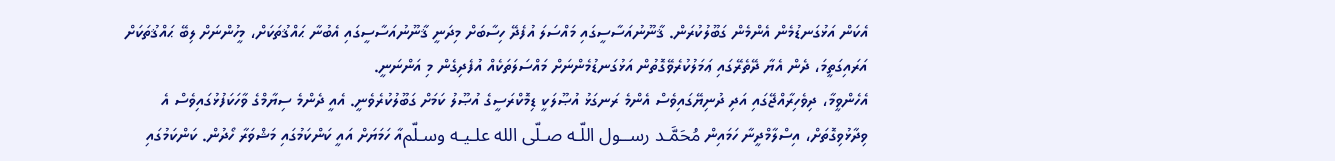އެކަން އަޅުގަނޑުމެން އެންމެން ގަބޫލުކުރަން. ޤާނޫނުއަސާސީގައި މައްސަލަ އުފެދޭ ހިސާބަށް މިދަނީ ޤާނޫނުއަސާސީގައި އެބުނާ ޙައްޤުތަކަށް، މީހުންނަށް ލިބޭ ޙައްޤުތަކަށް އަރައިގަތީމަ، ދެން އެޔާ ދޭތެރޭގައި ޢަމަލުކުރެވޭގޮތުން އަޅުގަނޑުމެންނަށް މައްސަލަތަކެއް އުފެދިގެން މި އަންނަނީ.
އެހެންވީމާ، ދިވެހިރާއްޖޭގައި އަދި ދުނިޔޭގައިވެސް އެންމެ ރަނގަޅު އުޞޫލަކީ ޑިމޮކްރަސީގެ އުޞޫލު ކަމަށް ގަބޫލުކުރެވެނީ. އެއީ ދެންމެ ސިޔާމްގެ ވާހަކަފުޅުގައިވެސް އެ ވިދާޅުވިގޮތަށް، އިސްލާމްދީނާ ހަމައިން مُحَمَّـد رســول اللّـه صـلّى الله علـيـه وسـلّمއާ ހަމަޔަށް އައީ ކަންކަމުގައި މަޝްވަރާ ހޯދުން. ކަންކަމުގައި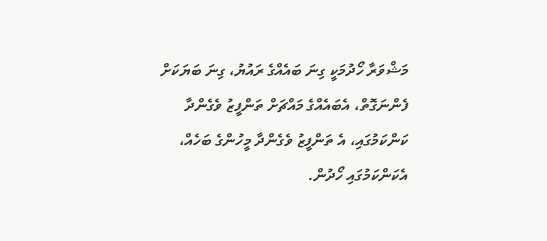މަޝްވަރާ ހޯދުމަކީ ގިނަ ބައެއްގެ ރައުޔު، ގިނަ ބަޔަކަށް ފެންނަގޮތް، އެބައެއްގެ މައްޗަށް ތަންފީޒު ވެގެންދާ ކަންކަމުގައި، އެ ތަންފީޒު ވެގެންދާ މީހުންގެ ބަހެއް، އެކަންކަމުގައި ހޯދުން.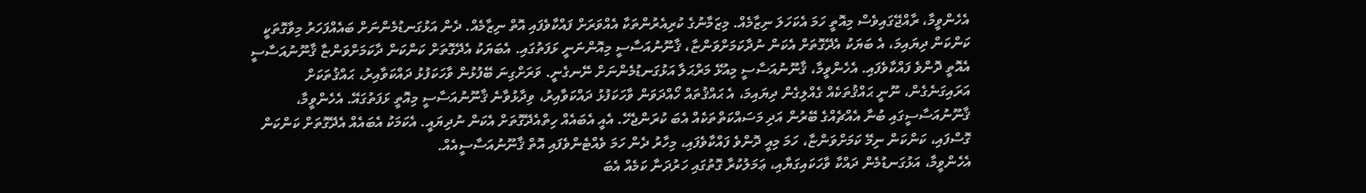އެހެންވީމާ، ރާއްޖޭގައިވެސް މިއޮތީ ހަމަ އެކަހަލަ ނިޒާމެއް. މިޒަމާނުގެ ކުރިއެރުންތަކާ އެއްވަރަށް ފައްކާވެފައި އޮތް ނިޒާމެއް. ދެން އަޅުގަނޑުމެންނަށް ބައެއްފަހަރު މިވާގޮތަކީ ކަންކަން ދިޔައިމަ، އެ ބަޔަކު އެދޭގޮތަށް އެކަން ނުދާކަމަށްވަންޏާ، ޤާނޫނުއަސާސީ މިއޮންނަނީ ޅަފަތުގައި. އެބަޔަކު އެދޭގޮތަށް ކަންކަން ދާކަމަށްވަންޏާ ޤާނޫނުއަސާސީ އެއޮތީ ދޮންވެ ފައްކާވެފައި. އެހެންވީމާ، ޤާނޫނުއަސާސީ މިއުޅޭ މަރްޙަލާ އަޅުގަނޑުމެންނަށް ނޭނގެނީ. ވަރަށްގިނަ ބޭފުޅުން ވާހަކަފުޅު ދައްކަވާއިރު، ޙައްޤުތަކަށް އަރައިގަނެގެން، ނޫނީ ޙައްޤުތަކެއް ގެއްލިގެން ދިޔައިމަ، އެ ޙައްޤުތައް ހޯއްދަވަން ވާހަކަފުޅު ދައްކަވާއިރު، ވިދާޅުވާނެ ޤާނޫނުއަސާސީ މިއޮތީ ޅަފަތުގައޭ. އެހެންވީމާ، ޤާނޫނުއަސާސީގައި ބުނާ އެއްޗެއްގެ ބޭރުން އަދި މަސައްކަތްތަކެއް އެބަ ކުރަންޖެހޭ. އެއީ އެބައެއް ހިތްއެދޭގޮތަށް އެކަން ނުދިޔައީ. އެކަމަކު އެބައެއް އެދޭގޮތަށް ކަންކަން ގޮސްފައި، ކަންކަން ނިމޭ ކަމަށްވަންޏާ، ހަމަ މިއީ ދޮންވެ ފައްކާވެފައި، މިހާރު ދެން ހަމަ ވެއްޓެންވެފައި އޮތް ޤާނޫނުއަސާސީއެއް.
އެހެންވީމާ، އަޅުގަނޑުމެން ދައްކާ ވާހަކައިގަޔާއި، ޢަމަލުކުރާ ގޮތުގައި ހަރުދަނާ ކަމެއް އެބަ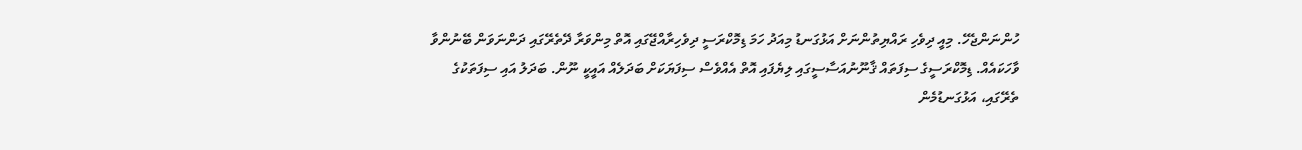ހުންނަންޖެހޭ. މިއީ ދިވެހި ރައްޔިތުންނަށް އަޅުގަނޑު މިއަދު ހަމަ ޑިމޮކްރަސީ ދިވެހިރާއްޖޭގައި އޮތް މިންވަރާ ދޭތެރޭގައި ދަންނަވަން ބޭނުންވާ ވާހަކައެއް. ޑިމޮކްރަސީގެ ސިފަތައް ޤާނޫނުއަސާސީގައި ލިޔެފައި އޮތް އެއްވެސް ސިފަޔަކަށް ބަދަލެއް އައީކީ ނޫން. ބަދަލު އައި ސިފަތަކުގެ ތެރޭގައި، އަޅުގަނޑުމެން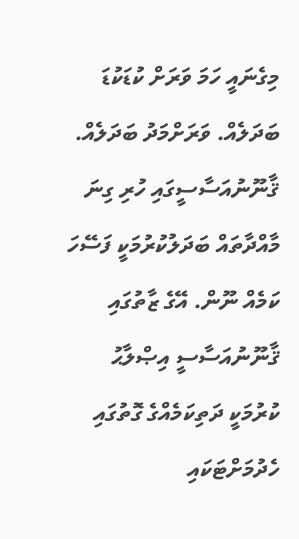މިގެނައީ ހަމަ ވަރަށް ކުޑަކުޑަ ބަދަލެއް. ވަރަށްމަދު ބަދަލެއް. ޤާނޫނުއަސާސީގައި ހުރި ގިނަ މާއްދާތައް ބަދަލުކުރުމަކީ ފަސޭހަ ކަމެއް ނޫން. އޭގެ ޒާތުގައި ޤާނޫނުއަސާސީ އިޞްލާޙު ކުރުމަކީ ދަތިކަމެއްގެ ގޮތުގައި ހެދުމަށްޓަކައި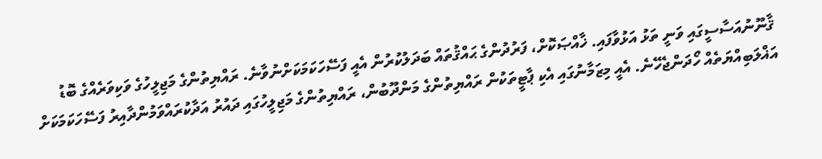ޤާނޫނުއަސާސީގައި ވަނީ ތަޅު އަޅުވާފައި. ޚާއްޞަކޮށް، ފަރުދުންގެ ޙައްޤުތައް ބަދަލުކުރުން އެއީ ފަސޭހަކަމަކަށްނުވާނެ. ރައްޔިތުންގެ މަޖިލީހުގެ ވަކިވަރެއްގެ ބޮޑު އަޣްލަބިއްޔަތެއް ހޯދަންޖެހޭނެ. އެއީ މިޒަމާނުގައި އެކި ޕާޓީތަކުން ރައްޔިތުންގެ މަންދޫބުން، ރައްޔިތުންގެ މަޖިލީހުގައި ދައުރު އަދާކުރައްވަމުންދާއިރު ފަސޭހަކަމަކަށް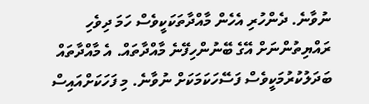ނުވާނެ. ދެންހުރި އެހެން މާއްދާތަކަކީވެސް ހަމަ ދިވެހި ރައްޔިތުންނަށް އޭގެ ބޭނުންހިފޭނެ މާއްދާތައް. އެ މާއްދާތައް ބަދަލުކުރުމަކީވެސް ފަސޭހަކަމަކަށް ނުވާނެ. މި ފަހަކަށްއައިސް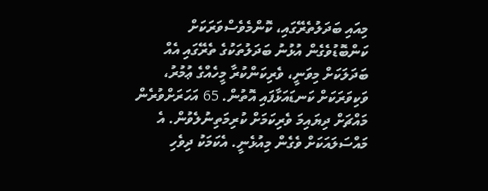މިއައި ބަދަލުތެރޭގައި، ކޮންމެވެސްވަރަކަށް ކަންބޮޑުވެގެން އުޅުނު ބަދަލުތަކުގެ ތެރޭގައި އެއް ބަދަލަކަށް މިވަނީ، ވެރިކަންކުރާ މީހެއްގެ ޢުމުރު، ވަކިވަރަކަށް ކަނޑައަޅާފައި އޮތުން. 65 އަހަރަށްވުރެން މައްޗަށް ދިޔައިމަ ވެރިކަމަށް ކުރިމަތިނުލެވުން. އެ މައްސަލައަކަށް ވެގެން މިއުޅެނީ. އެކަމަކު ދިވެހި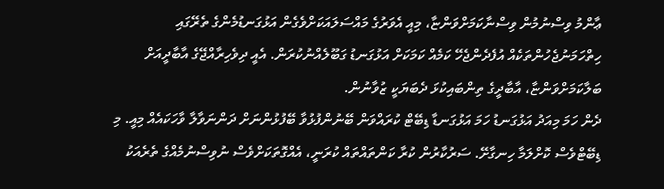ޢާންމު ވިސްނުމުން ވިސްނާކަމަށްވަންޏާ، މިއީ އެވަރުގެ މައްސަލައަކަށްވެގެން އަޅުގަނޑުމެންގެ ތެރޭގައި ހިތްހަމަނުޖެހުންތަކެއް އުފެދެންޖެހޭ ކަމެއް ކަމަކަށް އަޅުގަނޑު ގަބޫލެއްނުކުރަން. އެއީ ދިވެހިރާއްޖޭގެ އާބާދީއަށް ބަލާކަމަށްވަންޏާ، އާބާދީގެ ތިންބައިކުޅަ ދެބަޔަކީ ޒުވާނުން.
ދެން ހަމަ މިއަދު އަޅުގަނޑު ހަމަ އަޅުގަނޑާ ޑިބޭޓް ކުރައްވަން ބޭނުންފުޅުވާ ބޭފުޅުންނަށް ދަންނަވާލާ ވާހަކައެއް މިއީ. މި ޑިބޭޓްވެސް ކޮށްލަމާ ހިނގާށޭ. ސަރުކާރުން ކުރާ ކަންތައްތައް ކުރަނީ، އެއްގޮތަކަށްވެސް ނުވިސްނުމެއްގެ ތެރެއަކު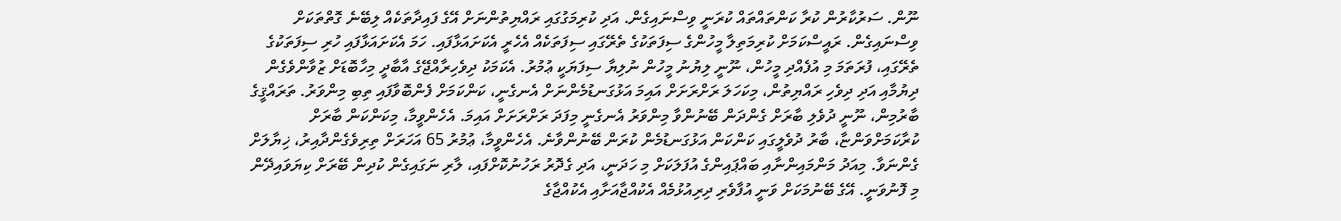ނޫން. ސަރުކާރުން ކުރާ ކަންތައްތައް ކުރަނީ ވިސްނައިގެން. އަދި ކުރިމަގުގައި ރައްޔިތުންނަށް އޭގެ ފައިދާތަކެއް ލިބޭނެ ގޮތްތަކަށް ވިސްނައިގެން. ރައީސްކަމަށް ކުރިމަތިލާ މީހުންގެ ސިފަތަކުގެ ތެރޭގައި ސިފަތަކެއް އެހެރީ އެކަށައަޅާފައި. ހަމަ އެކަށައަޅާފައި ހުރި ސިފަތަކުގެ ތެރޭގައި، ފުރަތަމަ މި އުފެއްދި މީހުން، ނޫނީ ލިޔުނު މީހުން ނުލިޔާ ސިފަޔަކީ ޢުމުރު. އެކަމަކު ދިވެހިރާއްޖޭގެ އާބާދީ މިހާބޮޑަށް ޒުވާންވެގެން ދިޔުމާއި އަދި ދިވެހި ރައްޔިތުން، މިކަހަލަ ރަށްރަށަށް އައިމަ އަޅުގަނޑުމެންނަށް އެނގެނީ، ކަންކަމަށް ފެންބޮވާފައި ތިބި މިންވަރު. ތަރައްޤީގެ ބާރުމިން، ނޫނީ ދުވެލި ބާރަށް ގެންދަން ބޭނުންވާ މިންވަރު އެނގެނީ މިފަދަ ރަށްރަށަށް އައިމަ. އެހެންވީމާ، މިކަންކަން ބާރަށް ކުރާކަމަށްވަންޏާ، ބާރު ދުވެލީގައި ކަންކަން އަޅުގަނޑުމެން ކުރަން ބޭނުންވާނެ. އެހެންވީމާ، ޢުމުރު 65 އަހަރަށް ތިރިވެގެންދާއިރު، ޚިޔާލަށް ގެންނަވާ. މިއަދު މަންމައިންނާއި ބައްޕައިންގެ އުފަލަކަށް މި ހަދަނީ، އަދި ގެދޮރު ރަހުނުކޮށްފައި، ލާރި ނަގައިގެން ކުދިން ބޭރަށް ކިޔަވައިދޭން މި ފޮނުވަނީ. އޭގެ ބޭނުމަކަށް ވަނީ އުފާވެރި ދިރިއުޅުމެއް އެކުއްޖާއަށާއި އެކުއްޖާގެ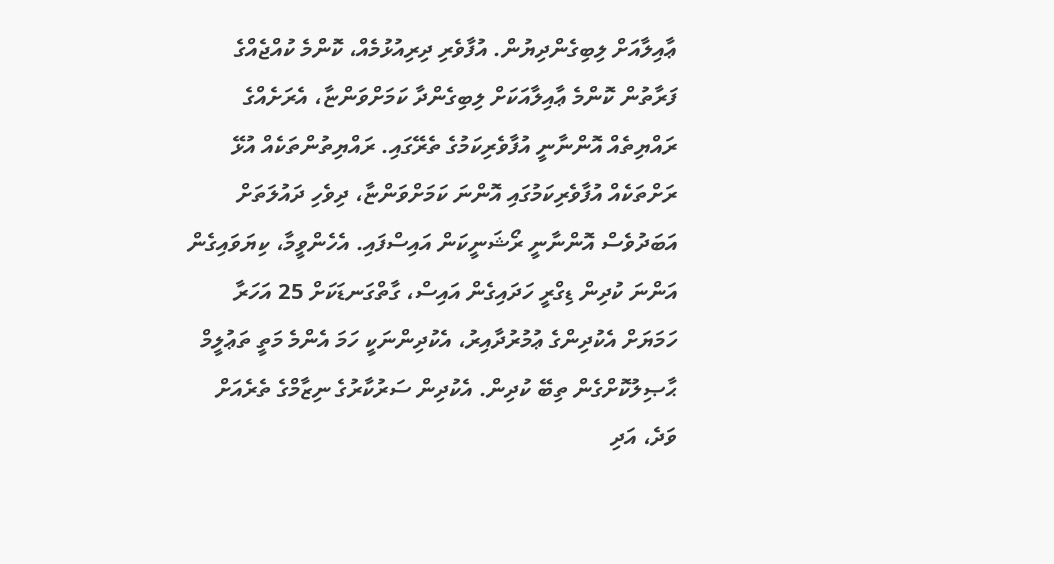ޢާއިލާއަށް ލިބިގެންދިޔުން. އުފާވެރި ދިރިއުޅުމެއް، ކޮންމެ ކުއްޖެއްގެ ފަރާތުން ކޮންމެ ޢާއިލާއަކަށް ލިބިގެންދާ ކަމަށްވަންޏާ، އެރަށެއްގެ ރައްޔިތެއް އޮންނާނީ އުފާވެރިކަމުގެ ތެރޭގައި. ރައްޔިތުންތަކެއް އުޅޭ ރަށްތަކެއް އުފާވެރިކަމުގައި އޮންނަ ކަމަށްވަންޏާ، ދިވެހި ދައުލަތަށް އަބަދުވެސް އޮންނާނީ ރޯޝަނީކަން އައިސްފައި. އެހެންވީމާ، ކިޔަވައިގެން އަންނަ ކުދިން ޑިގްރީ ހަދައިގެން އައިސް، ގާތްގަނޑަކަށް 25 އަހަރާ ހަމަޔަށް އެކުދިންގެ ޢުމުރުދާއިރު، އެކުދިންނަކީ ހަމަ އެންމެ މަތީ ތަޢުލީމް ޙާޞިލުކޮށްގެން ތިބޭ ކުދިން. އެކުދިން ސަރުކާރުގެ ނިޒާމްގެ ތެރެއަށް ވަދެ، އަދި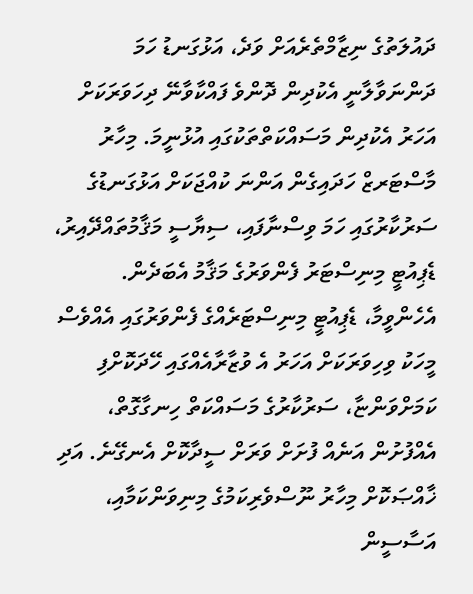ދައުލަތުގެ ނިޒާމްތެރެއަށް ވަދެ، އަޅުގަނޑު ހަމަ ދަންނަވާލާނީ އެކުދިން ދޮންވެ ފައްކާވާނޭ ދިހަވަރަކަށް އަހަރު އެކުދިން މަސައްކަތްތަކުގައި އުޅުނީމަ. މިހާރު މާސްޓަރޒް ހަދައިގެން އަންނަ ކުއްޖަކަށް އަޅުގަނޑުގެ ސަރުކާރުގައި ހަމަ ވިސްނާފައި، ސިޔާސީ މަޤާމުތައްދޭއިރު، ޑެޕިއުޓީ މިނިސްޓަރު ފެންވަރުގެ މަޤާމު އެބަދެން. އެހެންވީމާ، ޑެޕިއުޓީ މިނިސްޓަރެއްގެ ފެންވަރުގައި އެއްވެސް މީހަކު ވިހިވަރަކަށް އަހަރު އެ ވުޒާރާއެއްގައި ހޭދަކޮށްފި ކަމަށްވަންޏާ، ސަރުކާރުގެ މަސައްކަތް ހިނގާގޮތް، އެއްފުށުން އަނެއް ފުށަށް ވަރަށް ސީދާކޮށް އެނގޭނެ. އަދި ޚާއްޞަކޮށް މިހާރު ނޫސްވެރިކަމުގެ މިނިވަންކަމާއި، އަސާސީން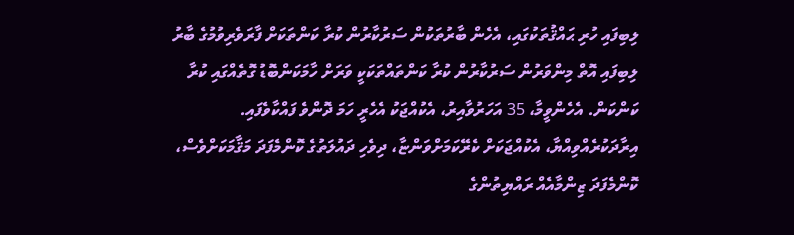ލިބިފައި ހުރި ޙައްޤުތަކުގައި، އެހެން ބާރުތަކުން ސަރުކާރުން ކުރާ ކަންތަކަށް ފާރަވެރިވުމުގެ ބާރު ލިބިފައި އޮތް މިންވަރުން ސަރުކާރުން ކުރާ ކަންތައްތަކަކީ ވަރަށް ހާމަކަންބޮޑު ގޮތެއްގައި ކުރާ ކަންކަން. އެހެންވީމާ، 35 އަހަރުވާއިރު، އެކުއްޖަކު އެހެރީ ހަމަ ދޮންވެ ފައްކާވެފައި. އިރާދަކުރެއްވިއްޔާ، އެކުއްޖަކަށް ކެރޭކަމަށްވަންޏާ، ދިވެހި ދައުލަތުގެ ކޮންމެފަދަ މަޤާމަކަށްވެސް، ކޮންމެފަދަ ޒިންމާއެއް ރައްޔިތުންގެ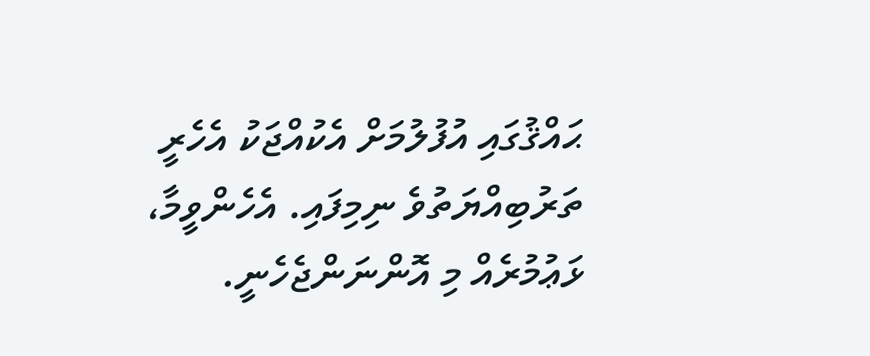ޙައްޤުގައި އުފުލުމަށް އެކުއްޖަކު އެހެރީ ތަރުބިއްޔަތުވެ ނިމިފައި. އެހެންވީމާ، ޅަޢުމުރެއް މި އޮންނަންޖެހެނީ.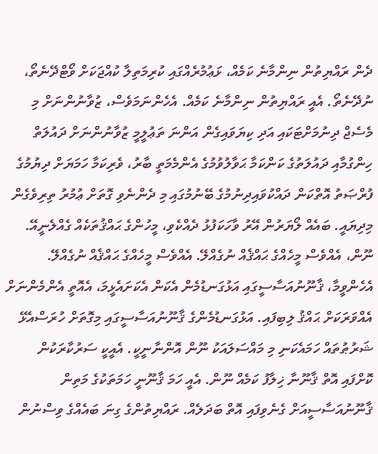ދެން ރައްޔިތުން ނިންމާނެ ކަމެއް، ޅަޢުމުރެއްގައި ކުރިމަތިލާ ކުއްޖަކަށް ވޯޓްދޭނެތޯ، ނުދޭނެތޯ. އެއީ ރައްޔިތުން ނިންމާނެ ކަމެއް. އެހެންނަމަވެސް، ޒުވާނުންނަށް މި މެސެޖް ދިނުމަށްޓަކައި އަދި ކިޔަވައިގެން އަންނަ ތަޢުލީމީ ޒުވާނުންނަށް ދައުލަތް ހިންގުމާއި ދައުލަތުގެ ކަންކަމާ ޙަވާލުވުމުގެ އެންމެމަތީ ބާރު، ވެރިކަމާ ހަމަޔަށް ދިޔުމުގެ ފުރްޞަތު އޮތްކަން ދައްކުވައިދިނުމުގެ ބޭނުމުގައި މި ދެންނެވި ގޮތަށް ޢުމުރު ތިރިވެގެން މިދިޔައީ. ބައެއް ލޯޔަރުން އޭރު ވާހަކަފުޅު ދެއްކެވި، މީހުންގެ ޙައްޤުތަކެއް ގެއްލެނީއޭ. ނޫން، އެއްވެސް މީހެއްގެ ޙައްޤެއް ނުގެއްލޭ. އެއްވެސް މީހެއްގެ ޙައްޤެއް ނުގެއްލޭ. އެހެންވީމާ، ޤާނޫނުއަސާސީގައި އަޅުގަނޑުމެން އެކަން އެކަށައެޅީމަ، އެއޮތީ އެންމެންނަށް އެއްވަރަކަށް ޙައްޤު ލިބިފައި. އަޅުގަނޑުމެންގެ ޤާނޫނުއަސާސީގައި މިގޮތަށް ހުރަސްއެޅޭ ޝަރުޠުތައް ހަމައެކަނި މި މައްސަލައަކު ނޫން އޮންނާނީކީ. އެއީކީ ސަރުކާރަކުން ކޮށްފައި އޮތް ޤާނޫނާ ޚިލާފު ކަމެއް ނޫން. އެއީ ހަމަ ޤާނޫނީ ހަމަތަކުގެ މަތިން ޤާނޫނުއަސާސީއަށް ގެނެވިފައި އޮތް ބަދަލެއް. ރައްޔިތުންގެ ގިނަ ބައެއްގެ ވިސްނުން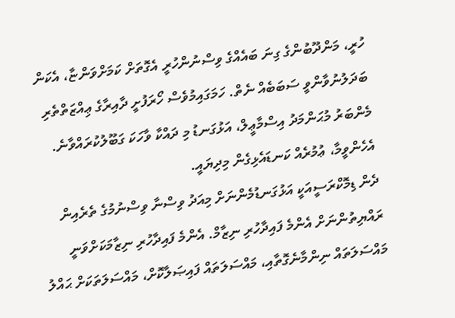ހުރީ، މަންދޫބުންގެ ގިނަ ބައެއްގެ ވިސްނުންހުރީ އެގޮތަށް ކަމަށްވަންޏާ، އެކަން ބަދަލުނުވާންވީ ސަބަބެއް ނެތް. ހަމަގައިމުވެސް ހޯރަފުށީ ދާއިރާގެ ޢިއްޒަތްތެރި މެންބަރު މުޙަންމަދު އިސްމާޢީލް، އަޅުގަނޑު މި ދައްކާ ވާހަކަ ގަބޫލުކުރައްވާނެ. އެހެންވީމާ، ޢުމުރެއް ކަނޑައެޅިގެން މިދިޔައީ.
ދެން ޑިމޮކްރަސީއަކީ އަޅުގަނޑުމެންނަށް މިއަދު ވިސްނާ ވިސްނުމުގެ ތެރެއިން ރައްޔިތުންނަށް އެންމެ ފައިދާހުރި ނިޒާމް. އެންމެ ފައިދާހުރި ނިޒާމަކަށްވަނީ މައްސަލަތައް ނިންމާނެގޮތާއި، މައްސަލަތައް ފައިޞަލާކޮށް، މައްސަލަތަކަށް ޙައްލު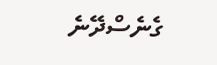ގެނެސްދޭނެ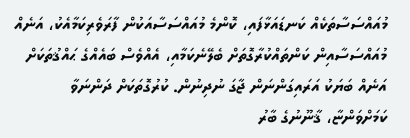މުއައްސަސާތަކެއް ކަނޑައަޅާފައި، ކޮންމެ މުއައްސަސާއަކުން ފާރަވެރިކަމާއެކު، އަނެއް މުއައްސަސާއިން ކަންތައްކުރާގޮތަށް ބެލޭނެކަމާއި، އެއްވެސް ބައެއްގެ ޙައްޤުތަކަށް އަނެއް ބަޔަކު އަރައިގަންނަން ޖާގަ ނުދިނުން. ކުރުގޮތަކަށް ދަންނަވާ ކަމަށްވަންޏާ، ޤާނޫނުގެ ބާރު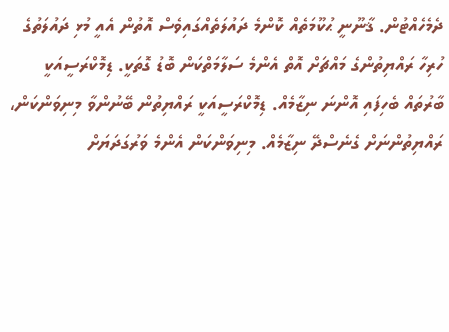ދެމެހެއްޓުން. ޤާނޫނީ ޙުކޫމަތެއް ކޮންމެ ދައުލަތެއްގައިވެސް އޮތުން އެއީ މުޅި ދައުލަތުގެ ހުރިހާ ރައްޔިތުންގެ މައްޗަށް އޮތް އެންމެ ސަލާމަތްކަން ބޮޑު ގޮތަކީ. ޑިމޮކްރަސީއަކީ ބާރުތައް ބެހިފައި އޮންނަ ނިޒާމެއް. ޑިމޮކްރަސީއަކީ ރައްޔިތުން ބޭނުންވާ މިނިވަންކަން، ރައްޔިތުންނަށް ގެނެސްދޭ ނިޒާމެއް. މިނިވަންކަން އެންމެ ވަރުގަދަޔަށް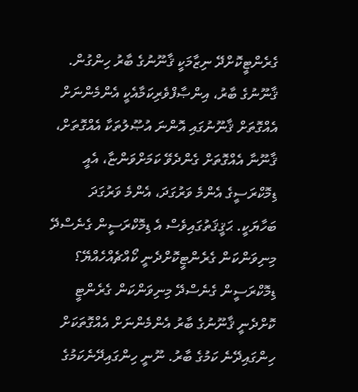ގެރެންޓީކޮށްދޭ ނިޒާމަކީ ޤާނޫނުގެ ބާރު ހިންގުން. ޤާނޫނުގެ ބާރު، އިންޞާފްވެރިކަމާއެކީ އެންމެންނަށް އެއްގޮތަށް ޤާނޫނުގައި އޮންނަ އުޞޫލުތަކާ އެއްގޮތަށް، ޤާނޫނާ އެއްގޮތަށް ގެންދެވޭ ކަމަށްވަންޏާ، އެއީ ޑިމޮކްރަސީގެ އެންމެ ވަރުގަދަ، އެންމެ ވަރުގަދަ ބަހާޔަކީ. ޙަޤީޤަތުގައިވެސް އެ ޑިމޮކްރަސީން ގެނެސްދޭ މިނިވަންކަން ގެރެންޓީކޮށްދެނީ ކޯއްޗެއްހެއްޔޭ؟ ޑިމޮކްރަސީން ގެނެސްދޭ މިނިވަންކަން ގެރެންޓީ ކޮށްދެނީ ޤާނޫނުގެ ބާރު އެންމެންނަށް އެއްގޮތަކަށް ހިންގައިދޭނެ ކަމުގެ ބާރު. ނޫނީ ހިންގައިދޭނެކަމުގެ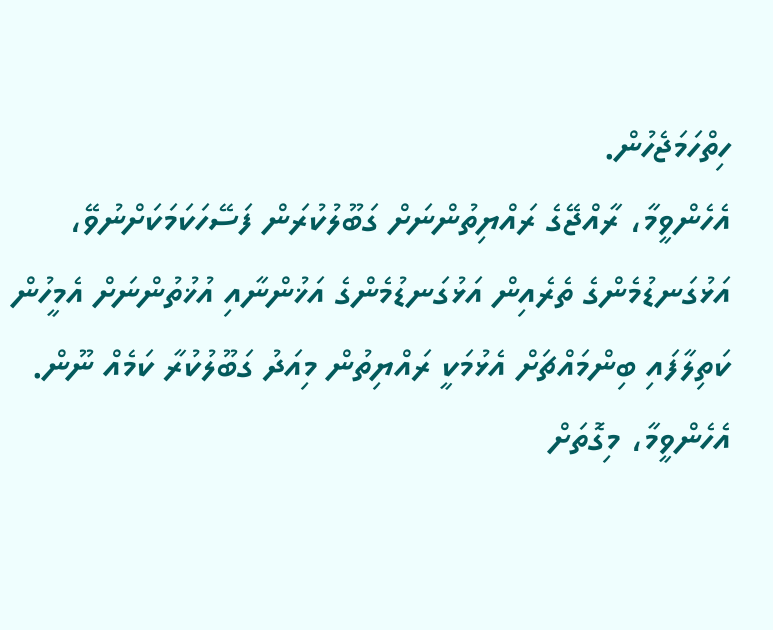ހިތްހަމަޖެހުން.
އެހެންވީމާ، ރާއްޖޭގެ ރައްޔިތުންނަށް ގަބޫލުކުރަން ފަސޭހަކަމަކަށްނުވޭ، އަޅުގަނޑުމެންގެ ތެރެއިން އަޅުގަނޑުމެންގެ އަޚުންނާއި އުޚުތުންނަށް އެމީހުން ކަތިލާފައި ބިންމައްޗަށް އެޅުމަކީ ރައްޔިތުން މިއަދު ގަބޫލުކުރާ ކަމެއް ނޫން. އެހެންވީމާ، މިގޮތަށް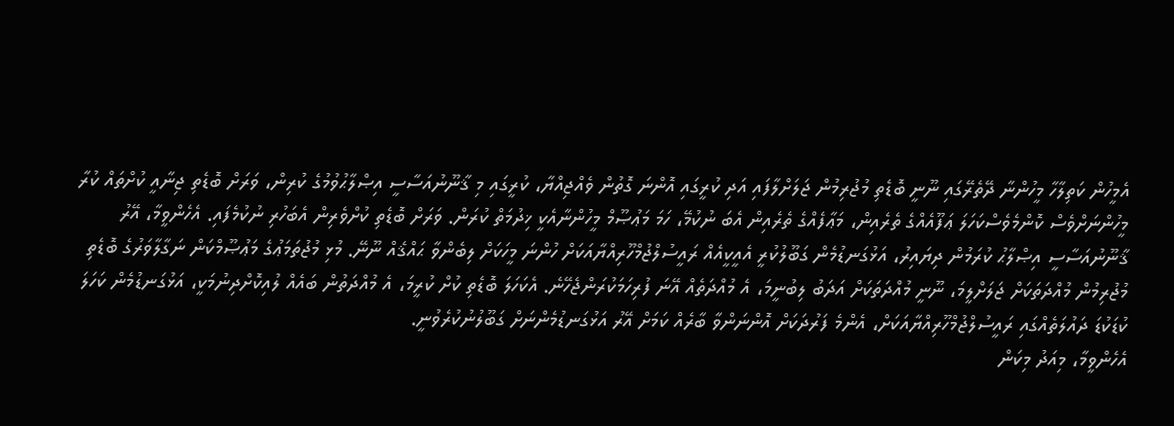އެމީހުން ކަތިލާހާ މީހުންނާ ދޭތެރޭގައި ނޫނީ ބޮޑެތި މުޖުރިމުން ޖަލަށްލާފައި އަދި ކުރީގައި އޮންނަ ގޮތުން ވެއްޖިއްޔާ، ކުރީގައި މި ޤާނޫނުއަސާސީ އިޞްލާޙުވުމުގެ ކުރިން، ވަރަށް ބޮޑެތި ޖިނާއީ ކުށްތައް ކުރާ މީހުންނަށްވެސް ކޮންމެވެސްކަހަލަ ޢަފޫއެއްގެ ތެރެއިން، މަޢާފެއްގެ ތެރެއިން އެބަ ނުކުމޭ، ހަމަ މަޢުޞޫމް މީހުންނާއެކީ ޚިދުމަތް ކުރަން. ވަރަށް ބޮޑެތި ކުށްވެރިން އެބަހުރި ނުކުމެފައި. އެހެންވީމާ، އޭރު ޤާނޫނުއަސާސީ އިޞްލާޙު ކުރަމުން ދިޔައިރު، އަޅުގަނޑުމެން ގަބޫލުކުރީ އެއީކީއެއް ރައީސުލްޖުމްހޫރިއްޔާއަކަށް ހުންނަ މީހަކަށް ލިބެންވާ ޙައްޤެއް ނޫނޭ. މުޅި މުޖުތަމަޢުގެ މަޢުޞޫމްކަން ނަގާލާވަރުގެ ބޮޑެތި މުޖުރިމުން މުއްދަތަކަށް ޖަލަށްލީމަ، ނޫނީ މުއްދަތަކަށް އަދަބު ލިބުނީމަ، އެ މުއްދަތެއް އޭނަ ފުރިހަމަކުރަންޖެހޭނެ. އެކަހަލަ ބޮޑެތި ކުށް ކުރީމަ، އެ މުއްދަތުން ބައެއް ލުއިކޮށްދިނުމަކީ، އަޅުގަނޑުމެން ކަހަލަ ކުޑަކުޑަ ދައުލަތެއްގައި ރައީސުލްޖުމްހޫރިއްޔާއަކަށް، އެންމެ ފަރުދަކަށް އޮންނަންވާ ބާރެއް ކަމަށް އޭރު އަޅުގަނޑުމެންނަށް ގަބޫލުނުކުރެވުނީ.
އެހެންވީމާ، މިއަދު މިކަން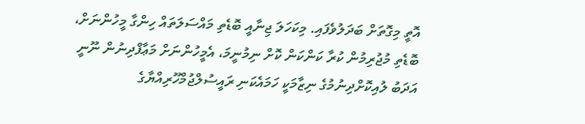އޮތީ މިގޮތަށް ބަދަލުވެފައި. މިކަހަލަ ޖިނާއީ ބޮޑެތި މައްސަލަތައް ހިންގާ މީހުންނަށް، ބޮޑެތި މުޖުރިމުން ކުރާ ކަންކަން ކޮށް ނިމުނީމަ، އެމީހުންނަށް މަޢާފްދިނުން ނޫނީ އަދަބު ލުއިކޮށްދިނުމުގެ ނިޒާމަކީ ހަމައެކަނި ރައީސުލްޖުމްހޫރިއްޔާގެ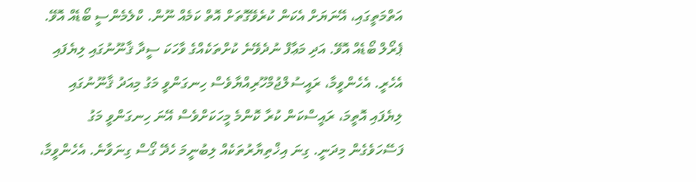އަތްމަތީގައި، އޭނަޔަށް އެކަން ކުރެވޭގޮތަށް އޮތް ކަމެއް ނޫން. ކްލެމެންސީ ބޯޑެއް އޮވޭ. ޕެރޯލް ބޯޑެއް އޮވޭ. އަދި މަޢާފް ނުދެވޭނެ ކުށްތަކެއްގެ ވާހަކަ ސީދާ ޤާނޫނުގައި ލިޔެފައި އެހެރީ. އެހެންވީމާ، ރައީސުލްޖުމްހޫރިއްޔާވެސް ހިނގަންވީ މަގު މިއަދު ޤާނޫނުގައި ލިޔެފައި އޮތީމަ، ރައީސްކަން ކުރާ ކޮންމެ މީހަކަށްވެސް އޭނަ ހިނގަންވީ މަގު ފަސޭހަވެގެން މިދަނީ. ގިނަ އިޚްތިޔާރުތަކެއް ލިބުނީމަ ހެދޭ ގޯސް ގިނަވާނެ. އެހެންވީމާ،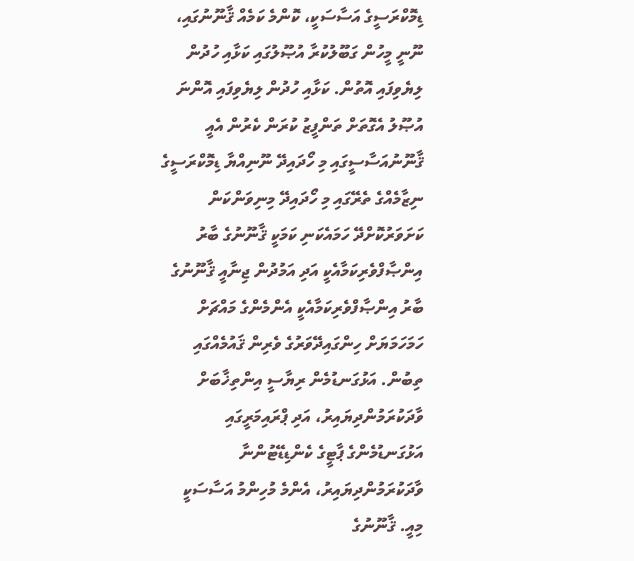ޑިމޮކްރަސީގެ އަސާސަކީ، ކޮންމެ ކަމެއް ޤާނޫނުގައި، ނޫނީ މީހުން ގަބޫލުކުރާ އުޞޫލުގައި ކަޅާއި ހުދުން ލިޔެވިފައި އޮތުން. ކަޅާއި ހުދުން ލިޔެވިފައި އޮންނަ އުޞޫލު އެގޮތަށް ތަންފީޒު ކުރަން ކެރުން އެއީ ޤާނޫނުއަސާސީގައި މި ހޯދައިދޭ ނޫނިއްޔާ ޑިމޮކްރަސީގެ ނިޒާމެއްގެ ތެރޭގައި މި ހޯދައިދޭ މިނިވަންކަން ކަށަވަރުކޮށްދޭ ހަމައެކަނި ކަމަކީ ޤާނޫނުގެ ބާރު އިންޞާފްވެރިކަމާއެކީ އަދި އަމުދުން ޖިނާއީ ޤާނޫނުގެ ބާރު އިންޞާފްވެރިކަމާއެކީ އެންމެންގެ މައްޗަށް ހަމަހަމަޔަށް ހިންގައިދޭވަރުގެ ވެރިން ޤައުމެއްގައި ތިބުން. އަޅުގަނޑުމެން ރިޔާސީ އިންތިޚާބަށް ވާދަކުރަމުންދިޔައިރު، އަދި ޕްރައިމަރީގައި އަޅުގަނޑުމެންގެ ޕާޓީގެ ކެންޑިޑޭޓުންނާ ވާދަކުރަމުންދިޔައިރު، އެންމެ މުހިންމު އަސާސަކީ މިއީ. ޤާނޫނުގެ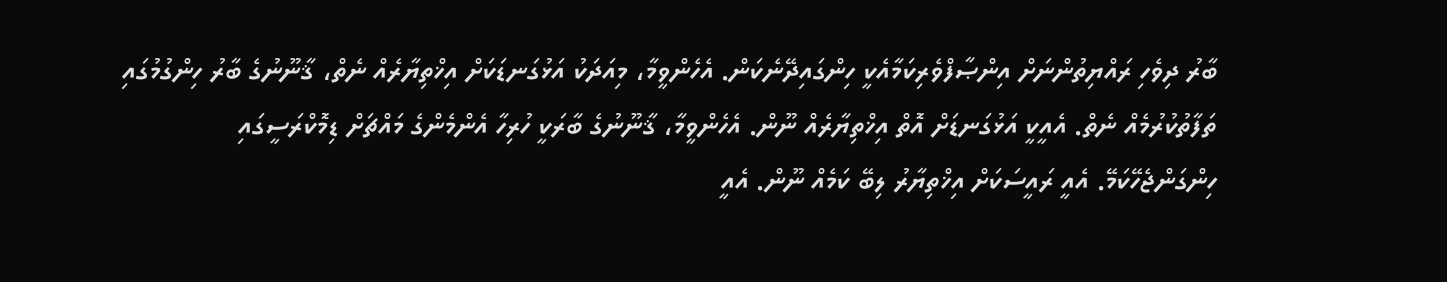ބާރު ދިވެހި ރައްޔިތުންނަށް އިންޞާފްވެރިކަމާއެކީ ހިންގައިދޭނެކަން. އެހެންވީމާ، މިއަދަކު އަޅުގަނޑަކަށް އިޚްތިޔާރެއް ނެތް، ޤާނޫނުގެ ބާރު ހިންގުމުގައި ތަފާތުކުރުމެއް ނެތް. އެއީކީ އަޅުގަނޑަށް އޮތް އިޚްތިޔާރެއް ނޫން. އެހެންވީމާ، ޤާނޫނުގެ ބާރަކީ ހުރިހާ އެންމެންގެ މައްޗަށް ޑިމޮކްރަސީގައި ހިންގަންޖެހޭކަމޭ. އެއީ ރައީސަކަށް އިޚްތިޔާރު ލިބޭ ކަމެއް ނޫން. އެއީ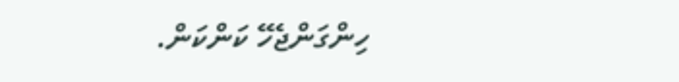ހިންގަންޖެހޭ ކަންކަން.